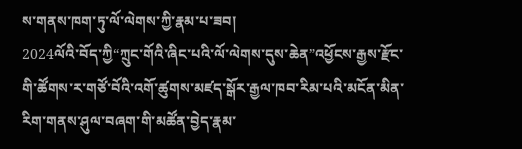ས་གནས་ཁག་ཏུ་ལོ་ལེགས་ཀྱི་རྣམ་པ་ཟབ།
2024ལོའི་བོད་ཀྱི“ཀྲུང་གོའི་ཞིང་པའི་ལོ་ལེགས་དུས་ཆེན”འཕྱོངས་རྒྱས་རྫོང་གི་ཚོགས་ར་གཙོ་བོའི་འགོ་ཚུགས་མཛད་སྒོར་རྒྱལ་ཁབ་རིམ་པའི་མངོན་མིན་རིག་གནས་ཤུལ་བཞག་གི་མཚོན་བྱེད་རྣམ་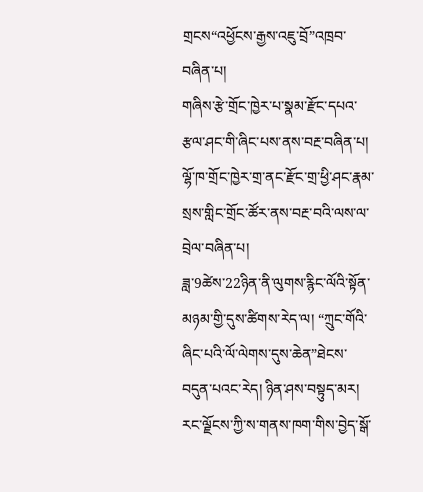གྲངས“འཕྱོངས་རྒྱས་འཇུ་བྲོ”འཁྲབ་བཞིན་པ།
གཞིས་རྩེ་གྲོང་ཁྱེར་པ་སྣམ་རྫོང་དཔའ་རྩལ་ཤང་གི་ཞིང་པས་ནས་བརྔ་བཞིན་པ།
ལྷོ་ཁ་གྲོང་ཁྱེར་གྲ་ནང་རྫོང་གྲ་ཕྱི་ཤང་རྣམ་སྲས་གླིང་གྲོང་ཚོར་ནས་བརྔ་བའི་ལས་ལ་བྲེལ་བཞིན་པ།
ཟླ་9ཚེས་22ཉིན་ནི་ལུགས་རྙིང་ལོའི་སྟོན་མཉམ་གྱི་དུས་ཚིགས་རེད་ལ། “ཀྲུང་གོའི་ཞིང་པའི་ལོ་ལེགས་དུས་ཆེན”ཐེངས་བདུན་པའང་རེད། ཉིན་ཤས་བསྟུད་མར། རང་ལྗོངས་ཀྱི་ས་གནས་ཁག་གིས་བྱེད་སྒོ་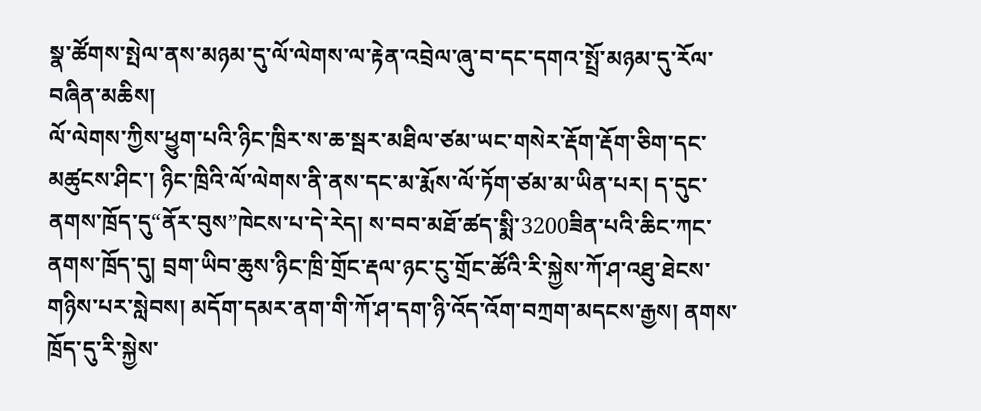སྣ་ཚོགས་སྤེལ་ནས་མཉམ་དུ་ལོ་ལེགས་ལ་རྟེན་འབྲེལ་ཞུ་བ་དང་དགའ་སྤྲོ་མཉམ་དུ་རོལ་བཞིན་མཆིས།
ལོ་ལེགས་ཀྱིས་ཕྱུག་པའི་ཉིང་ཁྲིར་ས་ཆ་སྦར་མཐིལ་ཙམ་ཡང་གསེར་རྡོག་རྡོག་ཅིག་དང་མཚུངས་ཤིང་། ཉིང་ཁྲིའི་ལོ་ལེགས་ནི་ནས་དང་མ་རྨོས་ལོ་ཏོག་ཙམ་མ་ཡིན་པར། ད་དུང་ནགས་ཁྲོད་དུ“ནོར་བུས”ཁེངས་པ་དེ་རེད། ས་བབ་མཐོ་ཚད་སྨི་3200ཟིན་པའི་ཆིང་ཀང་ནགས་ཁྲོད་དུ། བྲག་ཡིབ་ཆུས་ཉིང་ཁྲི་གྲོང་རྡལ་ཉང་ངུ་གྲོང་ཚོའི་རི་སྐྱེས་ཀོ་ཤ་འཐུ་ཐེངས་གཉིས་པར་སླེབས། མདོག་དམར་ནག་གི་ཀོ་ཤ་དག་ཉི་འོད་འོག་བཀྲག་མདངས་རྒྱས། ནགས་ཁྲོད་དུ་རི་སྐྱེས་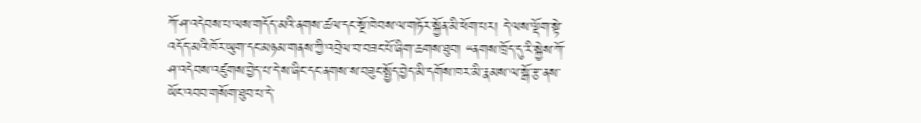ཀོ་ཤ་འདེབས་པ་ལས་གདོད་མའི་ནགས་ཚལ་དང་སྔོ་ཁེབས་ལ་གཏོར་སྐྱོན་མི་ཕོག་པར། དེ་ལས་ལྡོག་སྟེ་འདོད་མའི་ཁོར་ཡུག་དང་མཉམ་གནས་ཀྱི་འབྲེལ་བ་བཟང་པོ་ཞིག་ཆགས་ཐུབ། “ནགས་ཁྲོད་དུ་རི་སྐྱེས་ཀོ་ཤ་འདེབས་འཛུགས་བྱེད་པ་དེ་ས་ཞིང་དང་ནགས་ས་བཟུང་སྤྱོད་བྱེད་མི་དགོས་ཁར་མི་རྣམས་ལ་སྒོ་རྩ་ནས་ཡོང་འབབ་གསོག་ཐུབ་པ་དེ་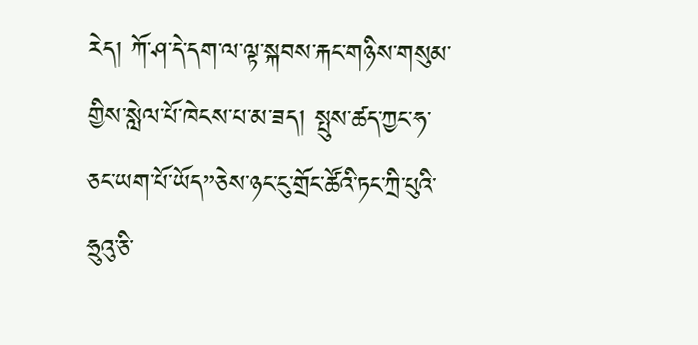རེད། ཀོ་ཤ་དེ་དག་ལ་ལྟ་སྐབས་རྐང་གཉིས་གསུམ་གྱིས་སླེལ་པོ་ཁེངས་པ་མ་ཟད། སྤུས་ཚད་ཀྱང་ཧ་ཅང་ཡག་པོ་ཡོད”ཅེས་ཉང་ངུ་གྲོང་ཚོའི་ཏང་ཀྲི་པུའི་ཧྲུའུ་ཅི་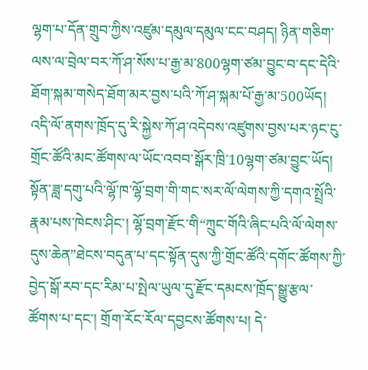ལྷག་པ་དོན་གྲུབ་ཀྱིས་འཛུམ་དམུལ་དམུལ་ངང་བཤད། ཉིན་གཅིག་ལས་ལ་བྲེལ་བར་ཀོ་ཤ་སོས་པ་རྒྱ་མ་800ལྷག་ཙམ་བྱུང་བ་དང་དེའི་ཐོག་སྐམ་གསེད་ཐོག་མར་བྱས་པའི་ཀོ་ཤ་སྐམ་པོ་རྒྱ་མ་500ཡོད། འདི་ལོ་ནགས་ཁྲོད་དུ་རི་སྐྱེས་ཀོ་ཤ་འདེབས་འཛུགས་བྱས་པར་ཉང་ངུ་གྲོང་ཚོའི་མང་ཚོགས་ལ་ཡོང་འབབ་སྒོར་ཁྲི་10ལྷག་ཙམ་བྱུང་ཡོད།
སྟོན་ཟླ་དགུ་པའི་ལྷོ་ཁ་ལྷོ་བྲག་གི་གང་སར་ལོ་ལེགས་ཀྱི་དགའ་སྤྲོའི་རྣམ་པས་ཁེངས་ཤིང་། ལྷོ་བྲག་རྫོང་གི“ཀྲུང་གོའི་ཞིང་པའི་ལོ་ལེགས་དུས་ཆེན”ཐེངས་བདུན་པ་དང་སྟོན་དུས་ཀྱི་གྲོང་ཚོའི་དགོང་ཚོགས་ཀྱི་བྱེད་སྒོ་རབ་དང་རིམ་པ་སྤེལ་ཡུལ་དུ་རྫོང་དམངས་ཁྲོད་སྒྱུ་རྩལ་ཚོགས་པ་དང་། གྲོག་རོང་རོལ་དབྱངས་ཚོགས་པ། དེ་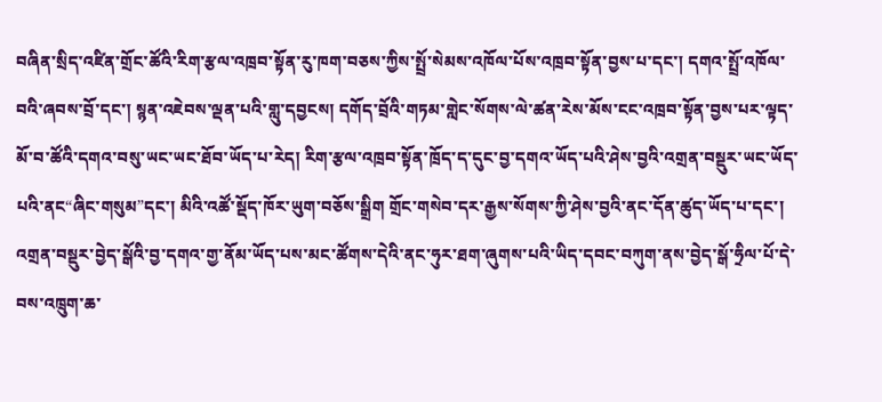བཞིན་སྲིད་འཛིན་གྲོང་ཚོའི་རིག་རྩལ་འཁྲབ་སྟོན་རུ་ཁག་བཅས་ཀྱིས་སྤྲོ་སེམས་འཁོལ་པོས་འཁྲབ་སྟོན་བྱས་པ་དང་། དགའ་སྤྲོ་འཁོལ་བའི་ཞབས་བྲོ་དང་། སྙན་འཇེབས་ལྡན་པའི་གླུ་དབྱངས། དགོད་བྲོའི་གཏམ་གླེང་སོགས་ལེ་ཚན་རེས་མོས་ངང་འཁྲབ་སྟོན་བྱས་པར་ལྟད་མོ་བ་ཚོའི་དགའ་བསུ་ཡང་ཡང་ཐོབ་ཡོད་པ་རེད། རིག་རྩལ་འཁྲབ་སྟོན་ཁྲོད་ད་དུང་བྱ་དགའ་ཡོད་པའི་ཤེས་བྱའི་འགྲན་བསྡུར་ཡང་ཡོད་པའི་ནང“ཞིང་གསུམ”དང་། མིའི་འཚོ་སྡོད་ཁོར་ཡུག་བཅོས་སྒྲིག གྲོང་གསེབ་དར་རྒྱས་སོགས་ཀྱི་ཤེས་བྱའི་ནང་དོན་ཚུད་ཡོད་པ་དང་། འགྲན་བསྡུར་བྱེད་སྒོའི་བྱ་དགའ་གྱ་ནོམ་ཡོད་པས་མང་ཚོགས་དེའི་ནང་ཧུར་ཐག་ཞུགས་པའི་ཡིད་དབང་བཀུག་ནས་བྱེད་སྒོ་ཧྲིལ་པོ་དེ་བས་འཁྲུག་ཆ་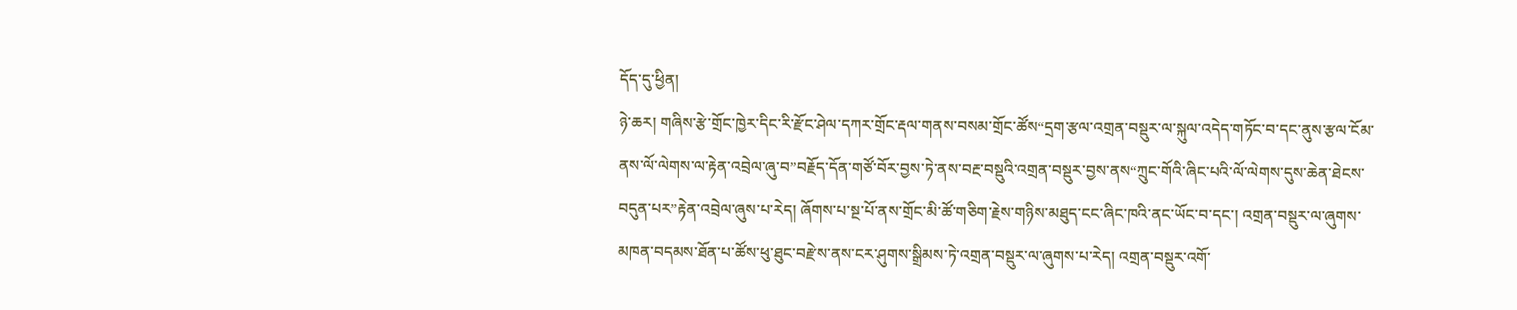དོད་དུ་ཕྱིན།
ཉེ་ཆར། གཞིས་རྩེ་གྲོང་ཁྱེར་དིང་རི་རྫོང་ཤེལ་དཀར་གྲོང་རྡལ་གནས་བསམ་གྲོང་ཚོས“དྲག་རྩལ་འགྲན་བསྡུར་ལ་སྐུལ་འདེད་གཏོང་བ་དང་ནུས་རྩལ་ངོམ་ནས་ལོ་ལེགས་ལ་རྟེན་འབྲེལ་ཞུ་བ”བརྗོད་དོན་གཙོ་བོར་བྱས་ཏེ་ནས་བརྔ་བསྡུའི་འགྲན་བསྡུར་བྱས་ནས“ཀྲུང་གོའི་ཞིང་པའི་ལོ་ལེགས་དུས་ཆེན་ཐེངས་བདུན་པར”རྟེན་འབྲེལ་ཞུས་པ་རེད། ཞོགས་པ་སྔ་པོ་ནས་གྲོང་མི་ཚོ་གཅིག་རྗེས་གཉིས་མཐུད་ངང་ཞིང་ཁའི་ནང་ཡོང་བ་དང་། འགྲན་བསྡུར་ལ་ཞུགས་མཁན་བདམས་ཐོན་པ་ཚོས་ཕུ་ཐུང་བརྫེས་ནས་ངར་ཤུགས་སྒྲིམས་ཏེ་འགྲན་བསྡུར་ལ་ཞུགས་པ་རེད། འགྲན་བསྡུར་འགོ་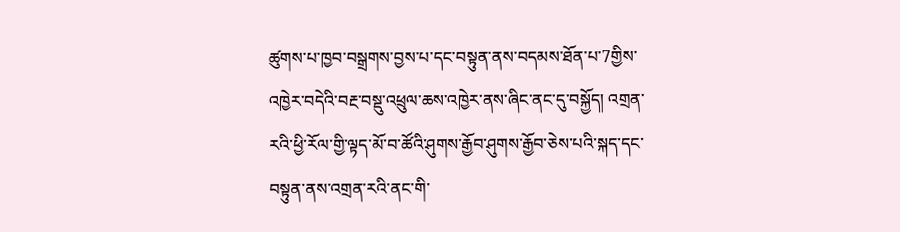ཚུགས་པ་ཁྱབ་བསྒྲགས་བྱས་པ་དང་བསྟུན་ནས་བདམས་ཐོན་པ་7གྱིས་འཁྱེར་བདེའི་བརྔ་བསྡུ་འཕྲུལ་ཆས་འཁྱེར་ནས་ཞིང་ནང་དུ་བསྐྱོད། འགྲན་རའི་ཕྱི་རོལ་གྱི་ལྟད་མོ་བ་ཚོའི་ཤུགས་རྒྱོབ་ཤུགས་རྒྱོབ་ཅེས་པའི་སྐད་དང་བསྟུན་ནས་འགྲན་རའི་ནང་གི་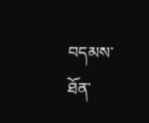བདམས་ཐོན་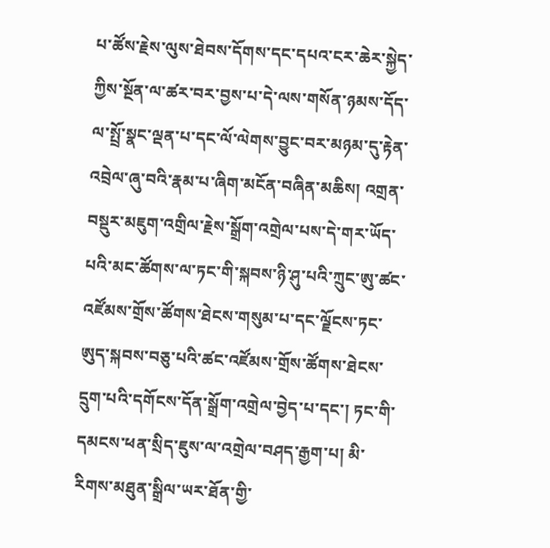པ་ཚོས་རྗེས་ལུས་ཐེབས་དོགས་དང་དཔའ་ངར་ཆེར་སྐྱེད་ཀྱིས་སྔོན་ལ་ཚར་བར་བྱས་པ་དེ་ལས་གསོན་ཉམས་དོད་ལ་སྤྲོ་སྣང་ལྡན་པ་དང་ལོ་ལེགས་བྱུང་བར་མཉམ་དུ་རྟེན་འབྲེལ་ཞུ་བའི་རྣམ་པ་ཞིག་མངོན་བཞིན་མཆིས། འགྲན་བསྡུར་མཇུག་འགྲིལ་རྗེས་སྒྲོག་འགྲེལ་པས་དེ་གར་ཡོད་པའི་མང་ཚོགས་ལ་ཏང་གི་སྐབས་ཉི་ཤུ་པའི་ཀྲུང་ཨུ་ཚང་འཛོམས་གྲོས་ཚོགས་ཐེངས་གསུམ་པ་དང་ལྗོངས་ཏང་ཨུད་སྐབས་བཅུ་པའི་ཚང་འཛོམས་གྲོས་ཚོགས་ཐེངས་དྲུག་པའི་དགོངས་དོན་སྒྲོག་འགྲེལ་བྱེད་པ་དང་། ཏང་གི་དམངས་ཕན་སྲིད་ཇུས་ལ་འགྲེལ་བཤད་རྒྱག་པ། མི་རིགས་མཐུན་སྒྲིལ་ཡར་ཐོན་གྱི་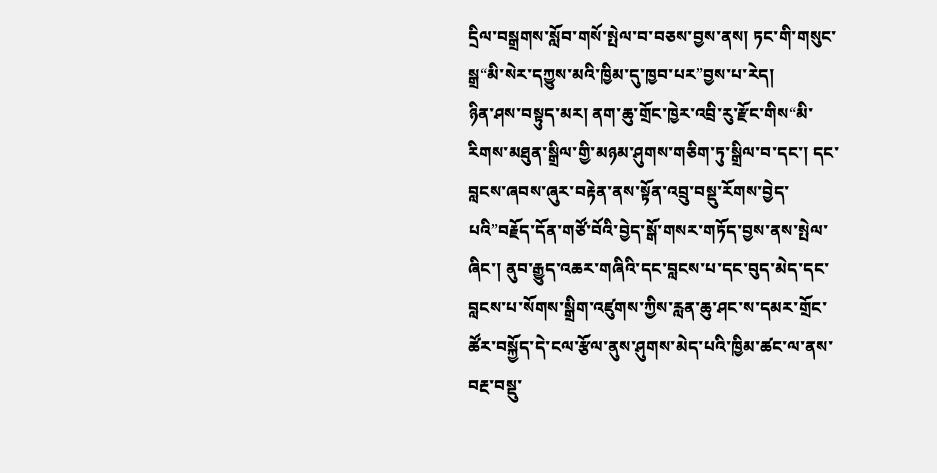དྲིལ་བསྒྲགས་སློབ་གསོ་སྤེལ་བ་བཅས་བྱས་ནས། ཏང་གི་གསུང་སྒྲ“མི་སེར་དཀྱུས་མའི་ཁྱིམ་དུ་ཁྱབ་པར”བྱས་པ་རེད།
ཉིན་ཤས་བསྟུད་མར། ནག་ཆུ་གྲོང་ཁྱེར་འབྲི་རུ་རྫོང་གིས“མི་རིགས་མཐུན་སྒྲིལ་གྱི་མཉམ་ཤུགས་གཅིག་ཏུ་སྒྲིལ་བ་དང་། དང་བླངས་ཞབས་ཞུར་བརྟེན་ནས་སྟོན་འབྲུ་བསྡུ་རོགས་བྱེད་པའི”བརྗོད་དོན་གཙོ་བོའི་བྱེད་སྒོ་གསར་གཏོད་བྱས་ནས་སྤེལ་ཞིང་། ནུབ་རྒྱུད་འཆར་གཞིའི་དང་བླངས་པ་དང་བུད་མེད་དང་བླངས་པ་སོགས་སྒྲིག་འཛུགས་ཀྱིས་རླན་ཆུ་ཤང་ས་དམར་གྲོང་ཚོར་བསྐྱོད་དེ་ངལ་རྩོལ་ནུས་ཤུགས་མེད་པའི་ཁྱིམ་ཚང་ལ་ནས་བརྔ་བསྡུ་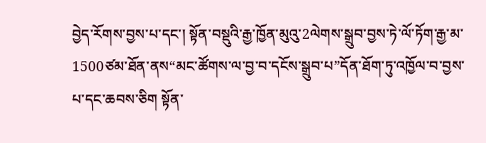བྱེད་རོགས་བྱས་པ་དང་། སྟོན་བསྡུའི་རྒྱ་ཁྱོན་མུའུ་2ལེགས་སྒྲུབ་བྱས་ཏེ་ལོ་ཏོག་རྒྱ་མ་1500ཙམ་ཐོན་ནས“མང་ཚོགས་ལ་བྱ་བ་དངོས་སྒྲུབ་པ”དོན་ཐོག་ཏུ་འཁྱོལ་བ་བྱས་པ་དང་ཆབས་ཅིག སྟོན་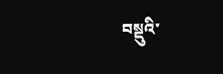བསྡུའི་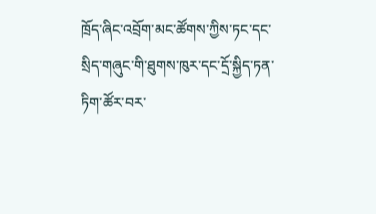ཁྲོད་ཞིང་འབྲོག་མང་ཚོགས་ཀྱིས་ཏང་དང་སྲིད་གཞུང་གི་ཐུགས་ཁུར་དང་དྲོ་སྐྱིད་ཏན་ཏིག་ཚོར་བར་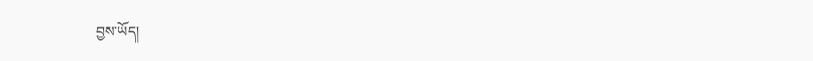བྱས་ཡོད།